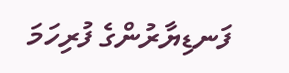ފަނޑިޔާރުންގެ ފުރިހަމަ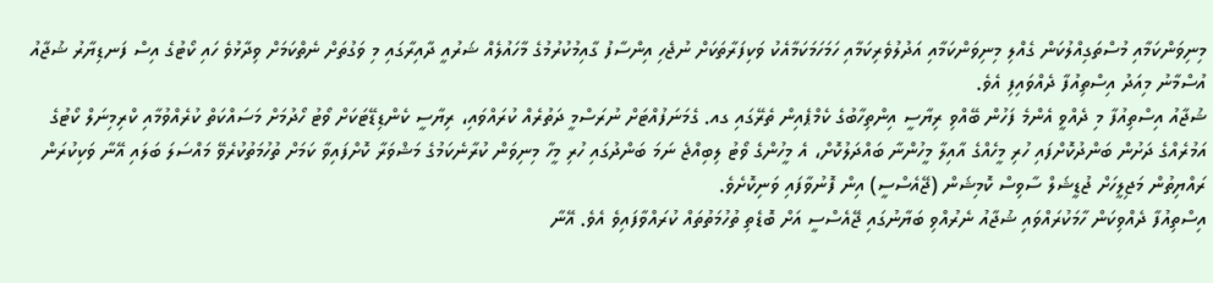މިނިވަންކަމާއި މުސްތަގިއްލުކަން ގެއްލި މިނިވަންކަމާއި އަދުލުވެރިކަމާއި ހަމަހަމަކަމާއެކު ވަކިފަރާތަކަށް ނުޖެހި އިންސާފު ގާއިމުކުރުމުގެ މާހައުލެއް ޝަރުއީ ދާއިރާގައި މި ވަގުތަށް ނެތްކަމަށް ވިދާޅުވެ ހައި ކޯޓުގެ އިސް ފަނޑިޔާރު ޝުޖާއު އުސްމާނު މިއަދު އިސްތިއުފާ ދެއްވައިފި އެވެ.
ޝުޖާއު އިސްތިއުފާ މި ދެއްވީ އެންމެ ފަހުން ބޭއްވި ރިޔާސީ އިންތިހާބުގެ ކެމްޕެއިން ތެރޭގައި ގއ. ގެމަނަފުއްޓަށް ނުރަސްމީ ދަތުރެއް ކުރައްވައި، ރިޔާސީ ކެންޑިޑޭޓަކަށް ވޯޓު ހޯދުމަށް މަސައްކަތް ކުރެއްވުމާއި ކްރިމިނަލް ކޯޓުގެ އަމުރެއްގެ ދަށުން ބަންދުކޮށްފައި ހުރި މީހެއްގެ އާއިލާ މީހުންނާ ބައްދަލުކޮށް، އެ މީހުންގެ ވޯޓު ލިބިއްޖެ ނަމަ ބަންދުގައި ހުރި މީހާ މިނިވަން ކުރާނެކަމުގެ މަޝްވަރާ ކޮށްފައިވާ ކަމަށް ތުހުމަތުކުރެވޭ މައްސަލަ ބަލައި އޭނާ ވަކިކުރަން ރައްޔިތުން މަޖިލީހަށް ޖުޑީޝަލް ސާވިސް ކޮމިޝަން (ޖޭއެސްސީ) އިން ފޮނުވާފައި ވަނިކޮށެވެ.
އިސްތިއުފާ ދެއްވިކަން ހާމަކުރައްވައި ޝުޖާއު ނެރުއްވި ބަޔާނުގައި ޖޭއެސްސީ އަށް ބޮޑެތި ތުހުމަތުތައް ކުރައްވާފައިވެ އެވެ. އޭނާ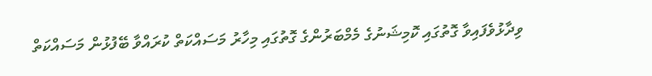ވިދާޅުވެފައިވާ ގޮތުގައި ކޮމިޝަނުގެ މެމްބަރުންގެ ގޮތުގައި މިހާރު މަސައްކަތް ކުރައްވާ ބޭފުޅުން މަސައްކަތް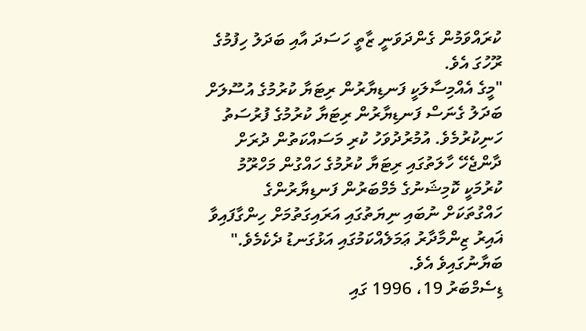ކުރައްވަމުން ގެންދަވަނީ ޒާތީ ހަސަދަ އާއި ބަދަލު ހިފުމުގެ ރޫހުގަ އެވެ.
"މީގެ އެއްމިސާލަކީ ފަނޑިޔާރުން ރިޓަޔާ ކުރުމުގެ އުސޫލަށް ބަދަލު ގެނަސް ފަނޑިޔާރުން ރިޓަޔާ ކުރުމުގެ ފުރުސަތު ހަނިކުރުމެވެ. އުމުރުދުވަހު ކުރި މަސައްކަތުން ދުރަށް ދާންޖެހޭ ހާލަތުގައި ރިޓަޔާ ކުރުމުގެ ހައްގުން މަހްރޫމު ކުރުމަކީ ކޮމިޝަނުގެ މެމްބަރުން ފަނޑިޔާރުންގެ ހައްގުތަކަށް ނުބައި ނިޔަތުގައި އަރައިގަތުމަށް ހިންގާފައިވާ ޣައިރު ޒިންމާދާރު ޢަމަލެއްކަމުގައި އަޅުގަނޑު ދެކެމެވެ." ބަޔާނުގައިވެ އެވެ.
ޑިސެމްބަރު 19، 1996 ގައި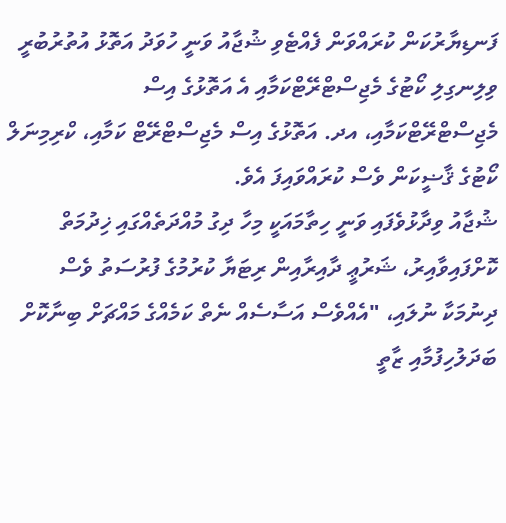ފަނޑިޔާރުކަން ކުރައްވަން ފެއްޓެވި ޝުޖާއު ވަނީ ހުވަދު އަތޮޅު އުތުރުބުރީ ވިލިނގިލި ކޯޓުގެ މެޖިސްޓްރޭޓްކަމާއި އެ އަތޮޅުގެ އިސް މެޖިސްޓްރޭޓްކަމާއި، އދ. އަތޮޅުގެ އިސް މެޖިސްޓްރޭޓް ކަމާއި، ކްރިމިނަލް ކޯޓުގެ ޤާޟީކަން ވެސް ކުރައްވައިފަ އެވެ.
ޝުޖާއު ވިދާޅުވެފައި ވަނީ ހިތާމައަކީ މިހާ ދިގު މުއްދަތެއްގައި ޚިދުމަތް ކޮށްފައިވާއިރު، ޝަރުޢީ ދާއިރާއިން ރިޓަޔާ ކުރުމުގެ ފުރުސަތު ވެސް ދިނުމަކާ ނުލައި، "އެއްވެސް އަސާސެއް ނެތް ކަމެއްގެ މައްޗަށް ބިނާކޮށް ބަދަލުހިފުމާއި ޒާތީ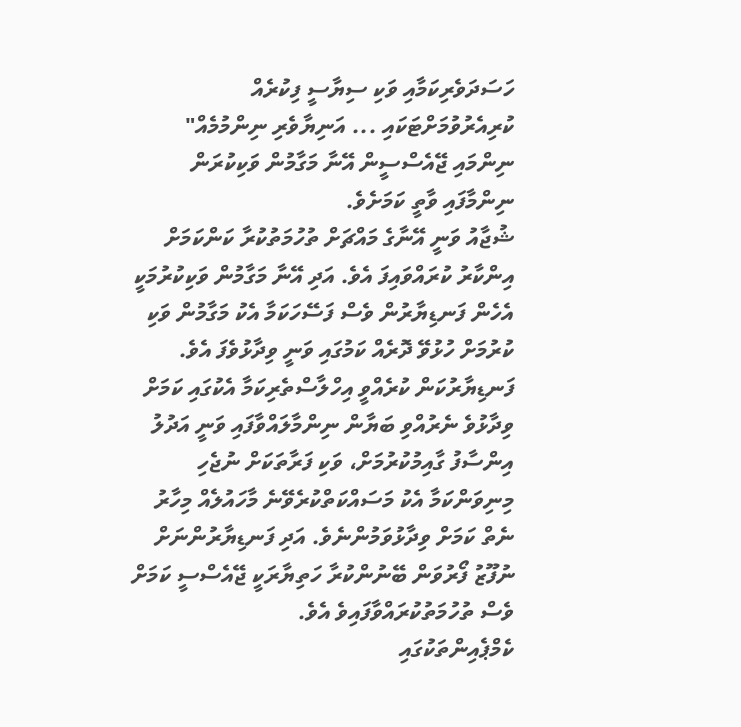ހަސަދަވެރިކަމާއި ވަކި ސިޔާސީ ފިކުރެއް ކުރިއެރުވުމަށްޓަކައި ... އަނިޔާވެރި ނިންމުމެއް" ނިންމައި ޖޭއެސްސީން އޭނާ މަގާމުން ވަކިކުރަން ނިންމާފައި ވާތީ ކަމަށެވެ.
ޝުޖާއު ވަނީ އޭނާގެ މައްޗަށް ތުހުމަތުކުރާ ކަންކަމަށް އިންކާރު ކުރައްވައިފަ އެވެ. އަދި އޭނާ މަގާމުން ވަކިކުރުމަކީ އެހެން ފަނޑިޔާރުން ވެސް ފަސޭހަކަމާ އެކު މަގާމުން ވަކި ކުރުމަށް ހުޅުވޭ ދޮރެއް ކަމުގައި ވަނީ ވިދާޅުވެފަ އެވެ.
ފަނޑިޔާރުކަން ކުރެއްވީ އިހްލާސްތެރިކަމާ އެކުގައި ކަމަށް ވިދާޅުވެ ނެރުއްވި ބަޔާން ނިންމާލައްވާފައި ވަނީ އަދުލު އިންސާފު ގާއިމުކުރުމަށް، ވަކި ފަރާތަކަށް ނުޖެހި މިނިވަންކަމާ އެކު މަސައްކަތްކުރެވޭނެ މާހައުލެއް މިހާރު ނެތް ކަމަށް ވިދާޅުވަމުންނެވެ. އަދި ފަނޑިޔާރުންނަށް ނުފޫޒު ފޯރުވަން ބޭނުންކުރާ ހަތިޔާރަކީ ޖޭއެސްސީ ކަމަށް ވެސް ތުހުމަތުކުރައްވާފައިވެ އެވެ.
ކެމްޕެއިންތަކުގައި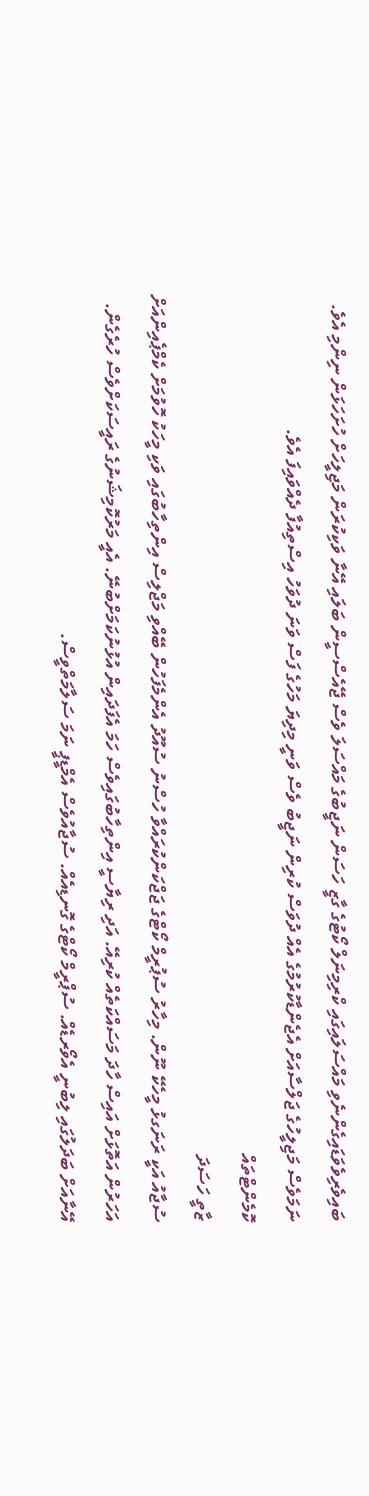ބައިވެރިވެވަޑައިގެންނެވި މައްސަލައިގައި ކްރިމިނަލް ކޯޓުގެ ގާޒީ ހަސަން ނަޖީބުގެ މައްސަލަ ވެސް ޖޭއެސްސީން ބަލައި އޭނާ ވަކިކުރަން މަޖިލީހަށް ހުށަހަޅަން ނިންމި އެވެ. ނަމަވެސް މަޖިލީހުގެ ޖަލްސާއަށް އެޖެންޑާކުރުމުގެ އެއް ދުވަސް ކުރިން ނަޖީބު ވެސް ވަނީ މިދިޔަ މަހުގެ ފަސް ވަނަ ދުވަހު އިސްތިއުފާ ދެއްވައިފަ އެވެ.
ކޮމެންޓްތައް
ޒާތީ ހަސަދަ
ސުޖާއު އަކީ ރަނަގޅު މީހެކޭ ނޫން. މިހާރު ސުޕުރީމް ކޯޓްގެ ޖަޖްކަންކުރައްވާ ހުސްނު ސުއޫދު އެންމެފަހުން ބޭއްވި މަޖްލިސް އިންތިހާބުގައި ވަކި މީހަކު ހޮވުމަށް ކެމްޕެއިންއަށް އަހަރުން އަތޮޅަށް އައިސް ހާދަ މަސައްކަތެއް ކުރިއޭ. އަދި ރިޔާސީ އިންތިހާބުގައިވެސް ހަމަ އެފަދައިން އުޅުނުކަމަށްބުނޭ. އެއީ މަރުކޮމިޝަނުގެ ރައީސަކަށްވެސް ހުރެގެން. އޭނާއަށް ބަދަލުގައި ލިބުނީ އެވޯރޑެއް. ސުޕްރީމް ކޯޓްގެ ގޮނޑިއެއް. ސުޖާއުވެސް އެމްޑީޕީ ނަމަ ސަލާމަތްވީސް.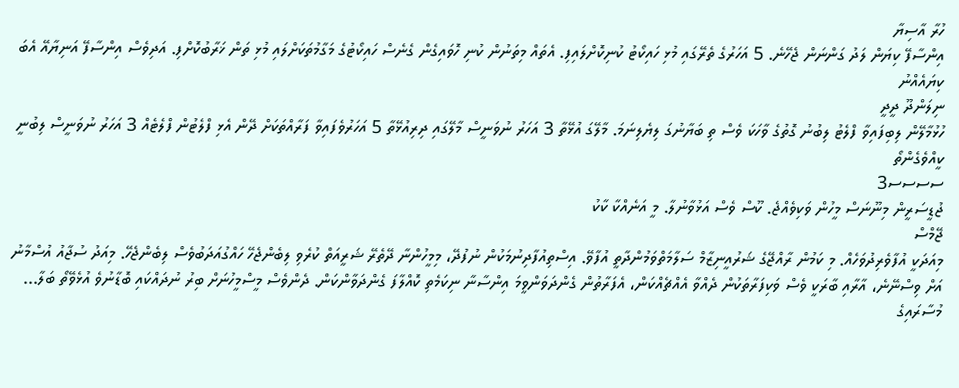ހުރާ އާސިޔާ
އިންސާފޭ ކިޔަން ލަދު ގަންނަން ޖެހޭނެ. 5 އަހަރުގެ ތެރޭގައި މުޅި ހައިކޯޓު ކުނިކޮށްލައިފި. އެތައް މިތަނުން ކުނި ހޮވައިގެން ގެނެސް ހައިކޯޓުގެ މަގާމުތަކަށްލައި މުޅި ތަން ޚަރާބުކޮށްފި. އަދިވެސް އިންސާފޭ އަނިޔާއޭ އެބަ ކިޔައެއްނު
ނިލަންދޫ ދީދީ
ހުޅުމާލޭން ލިބިފައިވާ ފްލެޓު ލިބުނު ގޮތުގެ ވާހަކަ ވެސް ތި ބަޔާނުގަ ލިޔެލިނަމަ. މާލޭގަ އުޅޭތާ 3 އަހަރު ނުވަނީސް މާލޭގައި ދިރިއުޅޭތާ 5 އަހަރުވެފައިވާ ފަރާއްތަކަށް ދޭން އެޅި ފްލެޓުން ފްލެޓެއް 3 އަހަރު ނުވަނީސް ލިބުނީ ކީއްވެގެންތޯ
ސސސސ3
ޖުޑީސަރީން މިނޫނަސް މީހުން ވަކިވެއްޖެ. ކޫސް ވެސް އަޅުވާނުލާ. މީ އަނެއްކާ ކާކު
ޖޭމްސް
މިއަދަކީ އުފާވެރިދުވަހެއް. މި ކަމުން ރާއްޖޭގެ ޝަރުއީނިޒާމް ސަލާމަތްވަމުންދާތީ އުފާވޭ. އިސްތިއުފާދިނުމަކުން ނުފުދޭ، މިމީހުންނާ ދޭތެރޭ ޝަރީއަތް ކުރެވި ލިބެންޖެހޭ ހައްގުއަދަބުވެސް ލިބެންޖެހޭ. މިއަދު ސުޖާއު އުސްމާނު އަށް ވިސްނޭނެ، އާރާއި ބާރަކީ ވެސް ވަކިފަރާތަކުން ދެއްވާ އެއްޗެއްކަން، އެފަރާތުން ގެންދަވަންވީމަ އިންސާނާ ނިކަމެތި ކޮއްލާފަ ގެންދަވާންކަން. ދެންވެސް މީސްމީހުނަށް ބިރު ނުދައްކައި ބޮޑާނުވެ އުޅެވޭތޯ ބަލާ...
މުސާރައިގެ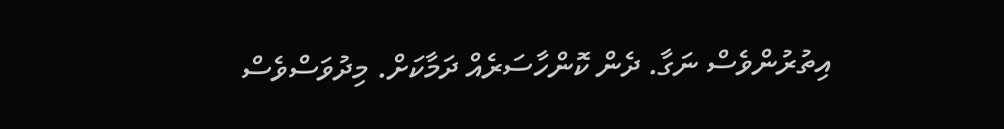އިތުރުންވެސް ނަގާ. ދެން ކޮންހާސަރެއް ދަމާކަށް. މިދުވަސްވެސް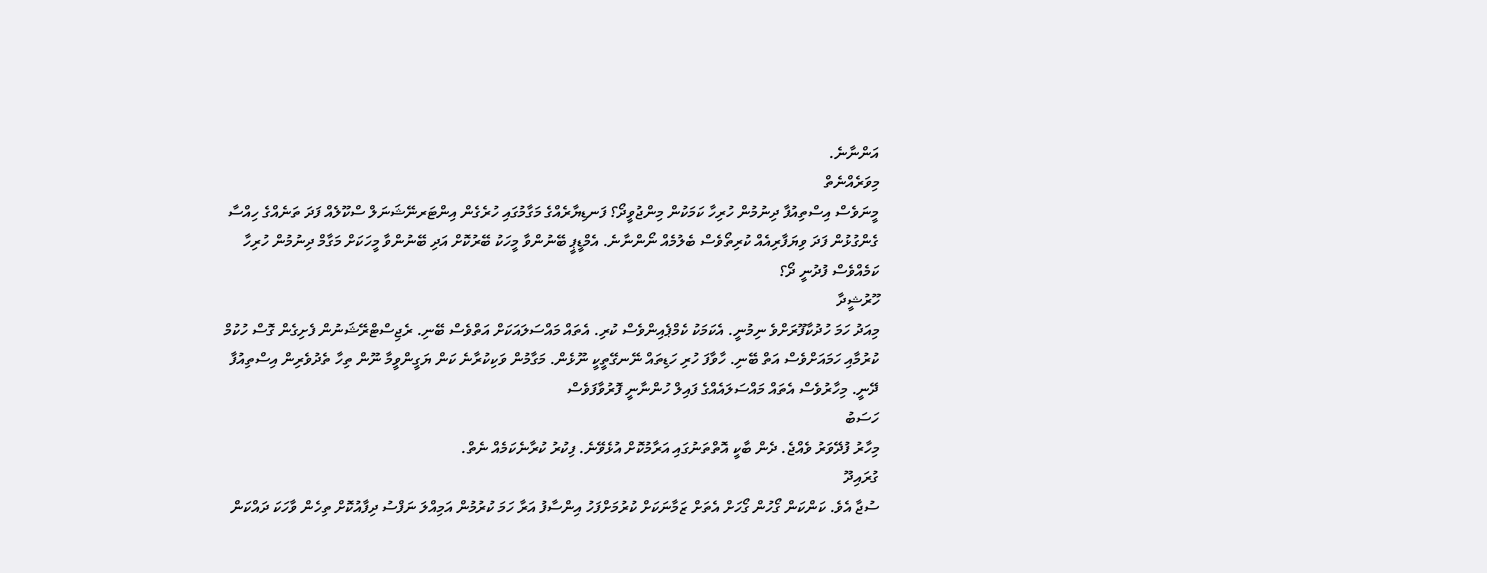އަންނާނެ.
މިވަރެއްނެތް
މީނަވެސް އިސްތިއުފާ ދިނުމުން ހުރިހާ ކަމަކުން މިންޖުވީދޯ؟ ފަނޑިޔާރެއްގެ މަގާމުގައި ހުރެގެން އިންޓަރނޭޝަނަލް ސްކޫލެއް ފަދަ ތަނެއްގެ ހިއްސާ ގެންގުޅުން ފަދަ ވިޔަފާރިއެއް ކުރިތޯވެސް ބެލުމެއް ނޯންނާނެ. އެމްޑީޕީ ބޭނުންވާ މީހަކު ބޭރުކޮށް އަދި ބޭނުންވާ މީހަކަށް މަގާމް ދިނުމުން ހުރިހާ ކަމެއްވެސް ފުދުނީ ދޯ؟
ހޫރުޝީދާ
މިއަދު ހަމަ ހުދުކާފޫރަށްވެ ނިމުނީ. އެކަމަކު ކެމްޕެއިންވެސް ކުރި. އެތައް މައްސަލައަކަށް އަތްވެސް ބޭނި. ރެޖިސްޓްރޭޝަނުން ފެށިގެން ގޮސް ހުކުމް ކުރުމާއި ހަމައަށްވެސް އަތް ބޭނި. ހާވާފަ ހުރި ހަޑިތައް ނޭނގޭތީކީ ނޫޅެން. މަގާމުން ވަކިކުރާނެ ކަން ޔަގީންވީމާ ނޫން ތިހާ ތެދުވެރިން އިސްތިއުފާ ދޭނީ. މިހާރުވެސް އެތައް މައްސަލައެއްގެ ފައިލް ހުންނާނީ ފޮރުވާފަވެސް
ހަސަބު
މިހާރު ފުދޭވަރު ވެއްޖެ. ދެން ބާކީ އޮތްތަނުގައި އަރާމުކޮށް އުޅެވޭނެ. ފިކުރު ކުރާނެކަމެއް ނެތް.
ގުރައިދޫ
ސުޖާ އެވެ. ކަންކަން ގޯހުން ގޯހަށް އެތަށް ޒަމާނަކަށް ކުރުމަށްފަހު އިންސާފު އަރާ ހަމަ ކުރުމުން އަމިއްލަ ނަފްސު ދިފާއުކޮށް ތިހެން ވާހަކަ ދައްކަން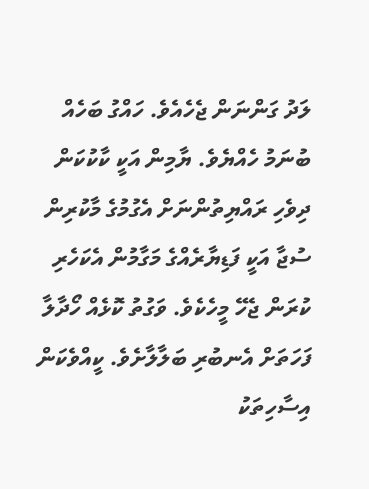ލަދު ގަންނަން ޖެހެއެވެ. ހައްގު ބަހެއް ބުނަމު ހެއްޔެވެ. ޔާމިން އަކީ ކާކުކަން ދިވެހި ރައްޔިތުންނަށް އެގުމުގެ މާކުރިން ސުޖާ އަކީ ފަޑިޔާރެއްގެ މަގާމުން އެކަހެރި ކުރަން ޖެހޭ މީހެކެވެ. ވަގުތު ކޮޅެއް ހޯދާލާ ފަހަތަށް އެނބުރި ބަލާލާށެވެ. ކީއްވެކަން އިސާހިތަކު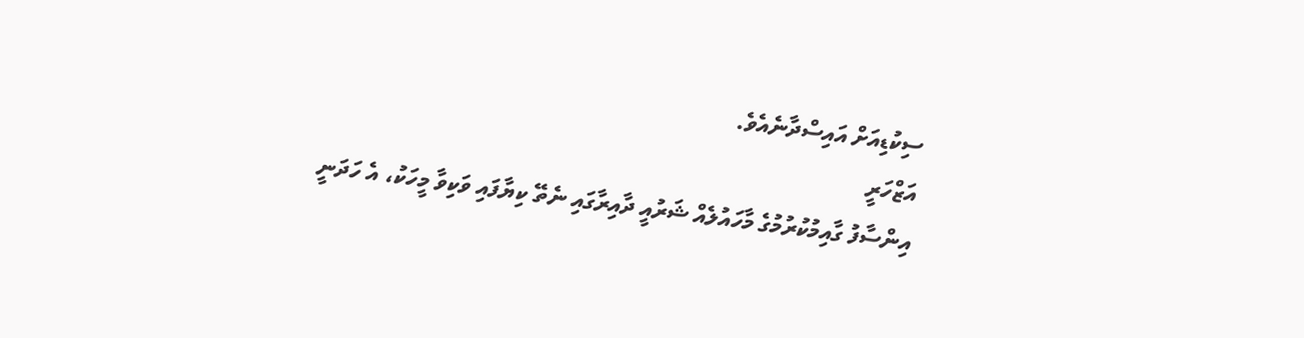ސިކުޑިއަށް އައިސްދާނެއެވެ.
އަޒްހަރީ
އިންސާފު ގާއިމުކުރުމުގެ މާހައުލެއް ޝަރުއީ ދާއިރާގައި ނެތޭ ކިޔާފައި ވަކިވާ މީހަކު، އެ ހަދަނީ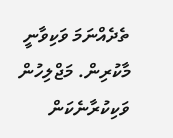ތެދެއްނަމަ ވަކިވާނީ މާކުރިން. މަޖްލިހުން ވަކިކުރާނެކަން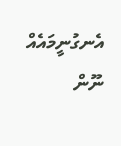އެނގުނީމައެއް ނޫން